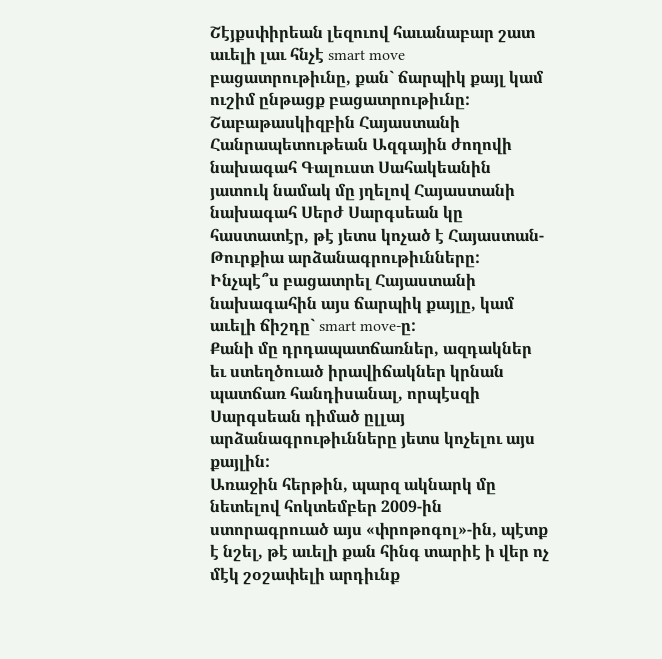Շէյքսփիրեան լեզուով հաւանաբար շատ աւելի լաւ հնչէ smart move բացատրութիւնը, քան` ճարպիկ քայլ կամ ուշիմ ընթացք բացատրութիւնը:
Շաբաթասկիզբին Հայաստանի Հանրապետութեան Ազգային ժողովի նախագահ Գալուստ Սահակեանին յատուկ նամակ մը յղելով Հայաստանի նախագահ Սերժ Սարգսեան կը հաստատէր, թէ յետս կոչած է Հայաստան-Թուրքիա արձանագրութիւնները:
Ինչպէ՞ս բացատրել Հայաստանի նախագահին այս ճարպիկ քայլը, կամ աւելի ճիշդը` smart move-ը:
Քանի մը դրդապատճառներ, ազդակներ եւ ստեղծուած իրավիճակներ կրնան պատճառ հանդիսանալ, որպէսզի Սարգսեան դիմած ըլլայ արձանագրութիւնները յետս կոչելու այս քայլին:
Առաջին հերթին, պարզ ակնարկ մը նետելով հոկտեմբեր 2009-ին ստորագրուած այս «փրոթոգոլ»-ին, պէտք է նշել, թէ աւելի քան հինգ տարիէ ի վեր ոչ մէկ շօշափելի արդիւնք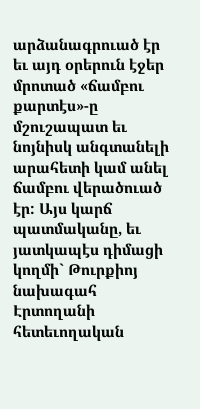արձանագրուած էր եւ այդ օրերուն էջեր մրոտած «ճամբու քարտէս»-ը մշուշապատ եւ նոյնիսկ անգտանելի արահետի կամ անել ճամբու վերածուած էր: Այս կարճ պատմականը, եւ յատկապէս դիմացի կողմի` Թուրքիոյ նախագահ Էրտողանի հետեւողական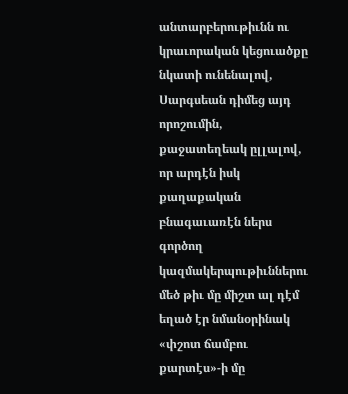անտարբերութիւնն ու կրաւորական կեցուածքը նկատի ունենալով, Սարգսեան դիմեց այդ որոշումին, քաջատեղեակ ըլլալով, որ արդէն իսկ քաղաքական բնագաւառէն ներս գործող կազմակերպութիւններու մեծ թիւ մը միշտ ալ դէմ եղած էր նմանօրինակ «փշոտ ճամբու քարտէս»-ի մը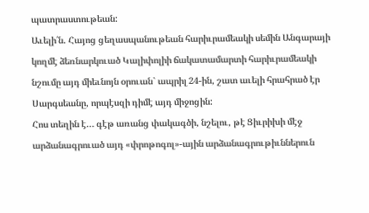պատրաստութեան:
Աւելի՛ն. Հայոց ցեղասպանութեան հարիւրամեակի սեմին Անգարայի կողմէ ձեռնարկուած Կալիփոլիի ճակատամարտի հարիւրամեակի նշումը այդ միեւնոյն օրուան` ապրիլ 24-ին, շատ աւելի հրահրած էր Սարգսեանը, որպէսզի դիմէ այդ միջոցին:
Հոս տեղին է… գէթ առանց փակագծի, նշելու, թէ Ցիւրիխի մէջ արձանագրուած այդ «փրոթոգոլ»-ային արձանագրութիւններուն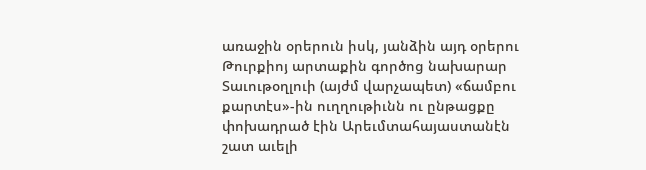առաջին օրերուն իսկ, յանձին այդ օրերու Թուրքիոյ արտաքին գործոց նախարար Տաւութօղլուի (այժմ վարչապետ) «ճամբու քարտէս»-ին ուղղութիւնն ու ընթացքը փոխադրած էին Արեւմտահայաստանէն շատ աւելի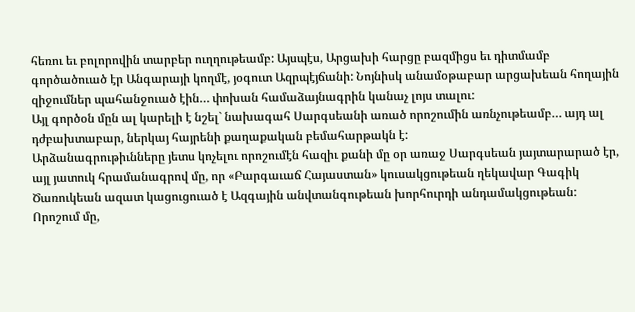հեռու եւ բոլորովին տարբեր ուղղութեամբ: Այսպէս, Արցախի հարցը բազմիցս եւ դիտմամբ գործածուած էր Անգարայի կողմէ, յօգուտ Ազրպէյճանի: Նոյնիսկ անամօթաբար արցախեան հողային զիջումներ պահանջուած էին… փոխան համաձայնագրին կանաչ լոյս տալու:
Այլ գործօն մըն ալ կարելի է նշել` նախագահ Սարգսեանի առած որոշումին առնչութեամբ… այդ ալ դժբախտաբար, ներկայ հայրենի քաղաքական բեմահարթակն է:
Արձանագրութիւնները յետս կոչելու որոշումէն հազիւ քանի մը օր առաջ Սարգսեան յայտարարած էր, այլ յատուկ հրամանագրով մը, որ «Բարգաւաճ Հայաստան» կուսակցութեան ղեկավար Գագիկ Ծառուկեան ազատ կացուցուած է Ազգային անվտանգութեան խորհուրդի անդամակցութեան: Որոշում մը,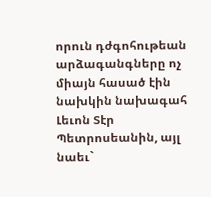որուն դժգոհութեան արձագանգները ոչ միայն հասած էին նախկին նախագահ Լեւոն Տէր Պետրոսեանին, այլ նաեւ`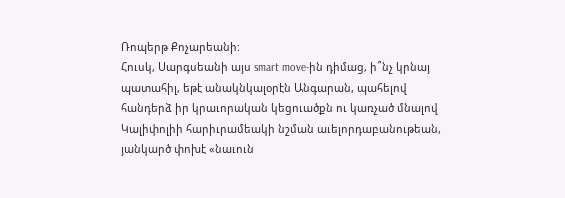Ռոպերթ Քոչարեանի:
Հուսկ, Սարգսեանի այս smart move-ին դիմաց, ի՞նչ կրնայ պատահիլ, եթէ անակնկալօրէն Անգարան, պահելով հանդերձ իր կրաւորական կեցուածքն ու կառչած մնալով Կալիփոլիի հարիւրամեակի նշման աւելորդաբանութեան, յանկարծ փոխէ «նաւուն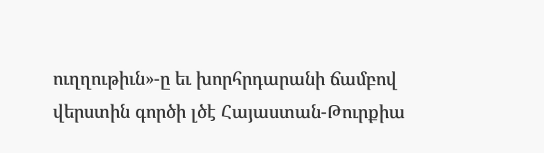ուղղութիւն»-ը եւ խորհրդարանի ճամբով վերստին գործի լծէ Հայաստան-Թուրքիա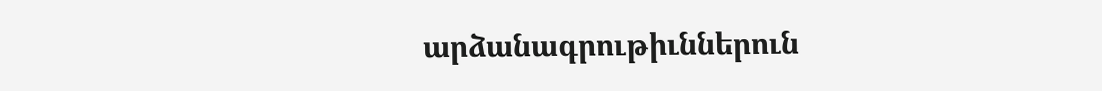արձանագրութիւններուն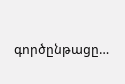գործընթացը…